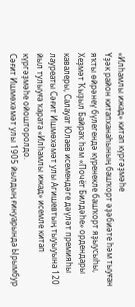«Илһамлы ижад» китап күргәҙмәһе
Үҙәк район китапханаһының башҡорт әҙәбиәте һәм тыуған яҡты өйрәнеү бүлегендә күренекле башҡорт яҙыусыһы, Хеҙмәт Ҡыҙыл Байраҡ һәм «Почёт Билдәһе» ордендары кавалеры, Салауат Юлаев исемендәге дәүләт премияһы лауреаты Сәғит Ишмөхәмәт улы Агишевтың тыуыуына 120 йыл тулыуға ҡарата «Илһамлы ижад» исемле китап күргәҙмәһе ойошторолдо.
Сәғит Ишмөхәмәт улы 1905 йылдың ғинуарында Ырымбур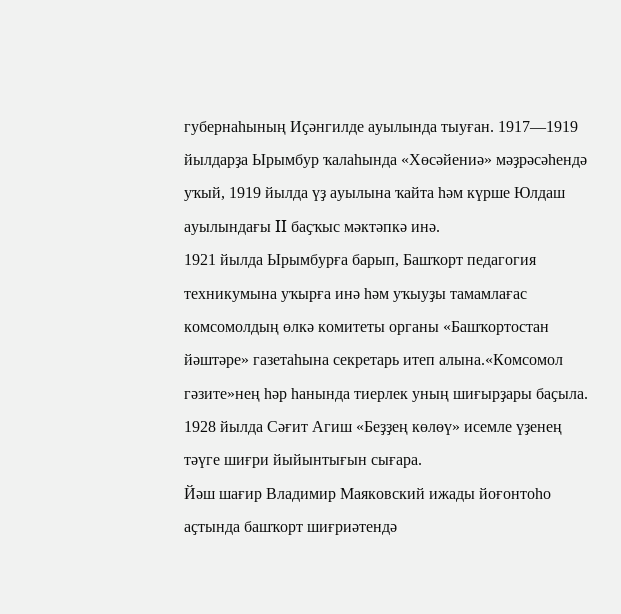губернаһының Иҫәнгилде ауылында тыуған. 1917—1919 йылдарҙа Ырымбур ҡалаһында «Хөсәйениә» мәҙрәсәһендә уҡый, 1919 йылда үҙ ауылына ҡайта һәм күрше Юлдаш ауылындағы II баҫҡыс мәктәпкә инә.
1921 йылда Ырымбурға барып, Башҡорт педагогия техникумына уҡырға инә һәм уҡыуҙы тамамлағас комсомолдың өлкә комитеты органы «Башҡортостан йәштәре» газетаһына секретарь итеп алына.«Комсомол гәзите»нең һәр һанында тиерлек уның шиғырҙары баҫыла. 1928 йылда Сәғит Агиш «Беҙҙең көлөү» исемле үҙенең тәүге шиғри йыйынтығын сығара.
Йәш шағир Владимир Маяковский ижады йоғонтоһо аҫтында башҡорт шиғриәтендә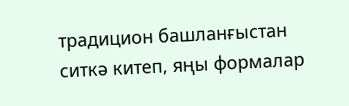традицион башланғыстан ситкә китеп, яңы формалар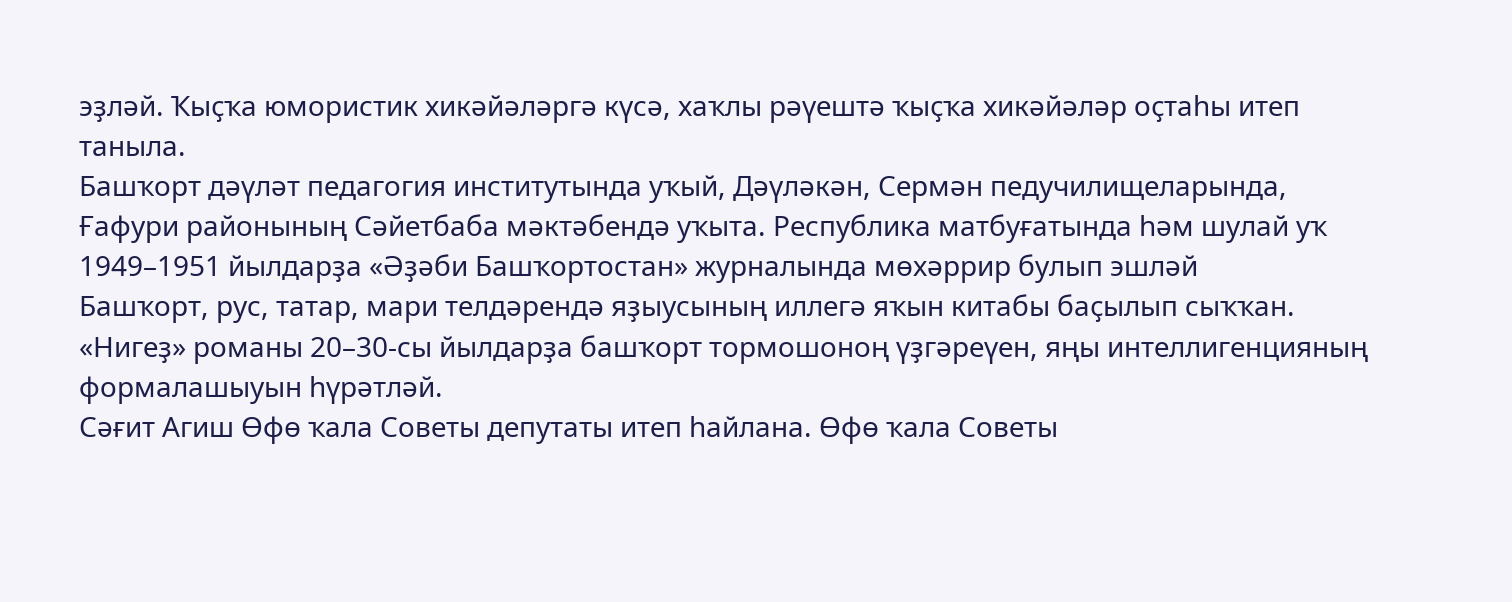эҙләй. Ҡыҫҡа юмористик хикәйәләргә күсә, хаҡлы рәүештә ҡыҫҡа хикәйәләр оҫтаһы итеп таныла.
Башҡорт дәүләт педагогия институтында уҡый, Дәүләкән, Сермән педучилищеларында, Ғафури районының Сәйетбаба мәктәбендә уҡыта. Республика матбуғатында һәм шулай уҡ 1949–1951 йылдарҙа «Әҙәби Башҡортостан» журналында мөхәррир булып эшләй
Башҡорт, рус, татар, мари телдәрендә яҙыусының иллегә яҡын китабы баҫылып сыҡҡан. «Нигеҙ» романы 20–30-сы йылдарҙа башҡорт тормошоноң үҙгәреүен, яңы интеллигенцияның формалашыуын һүрәтләй.
Сәғит Агиш Өфө ҡала Советы депутаты итеп һайлана. Өфө ҡала Советы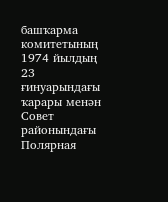башҡарма комитетының 1974 йылдың 23 ғинуарындағы ҡарары менән Совет районындағы Полярная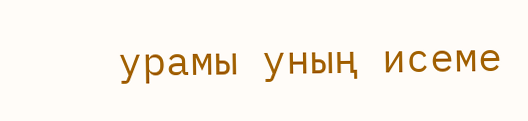урамы уның исеме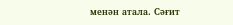менән атала. Сәғит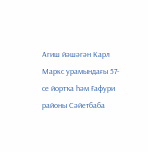Агиш йәшәгән Карл Маркс урамындағы 57-се йортҡа һәм Ғафури районы Сәйетбаба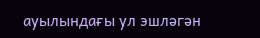ауылындағы ул эшләгән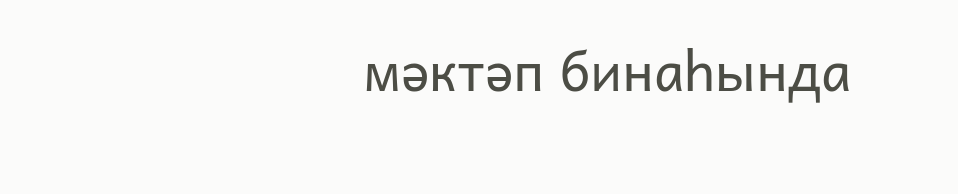мәктәп бинаһында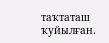таҡтаташ ҡуйылған.